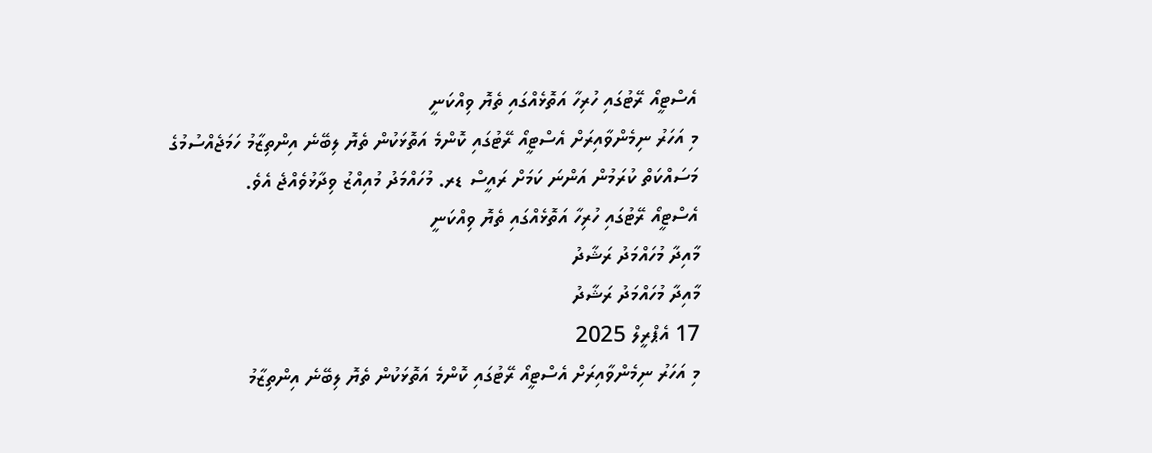އެސްޓީއޯ ރޭޓުގައި ހުރިހާ އަތޮޅެއްގައި ތެޔޮ ވިއްކަނީ
މި އަހަރު ނިމެންވާއިރަށް އެސްޓީއޯ ރޭޓުގައި ކޮންމެ އަތޮޅަކުން ތެޔޮ ލިބޭނެ އިންތިޒާމު ހަމަޖެއްސުމުގެ މަސައްކަތް ކުރަމުން އަންނަ ކަމަށް ރައީސް ޑރ. މުހައްމަދު މުއިއްޒު ވިދާޅުވެއްޖެ އެވެ.
އެސްޓީއޯ ރޭޓުގައި ހުރިހާ އަތޮޅެއްގައި ތެޔޮ ވިއްކަނީ
މާއިދާ މުހައްމަދު ރަޝާދު
މާއިދާ މުހައްމަދު ރަޝާދު
17 އެޕްރީލް 2025
މި އަހަރު ނިމެންވާއިރަށް އެސްޓީއޯ ރޭޓުގައި ކޮންމެ އަތޮޅަކުން ތެޔޮ ލިބޭނެ އިންތިޒާމު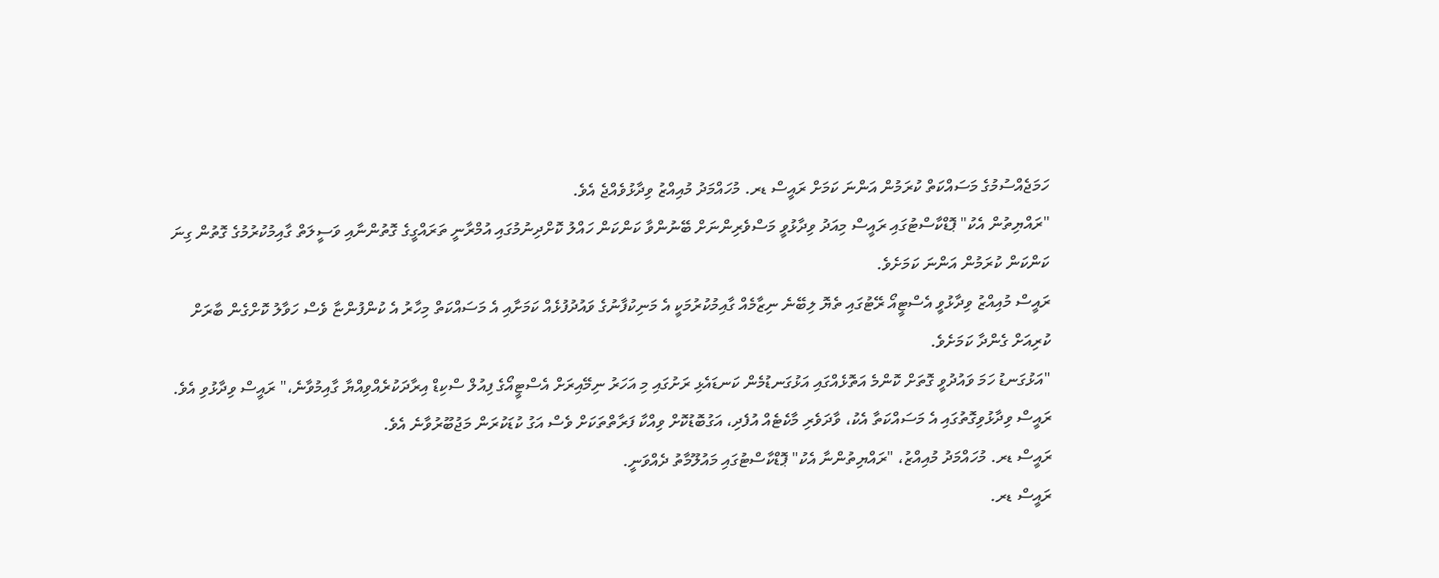ހަމަޖެއްސުމުގެ މަސައްކަތް ކުރަމުން އަންނަ ކަމަށް ރައީސް ޑރ. މުހައްމަދު މުއިއްޒު ވިދާޅުވެއްޖެ އެވެ.
"ރައްޔިތުން އެކު" ޕޮޑްކާސްޓުގައި ރައީސް މިއަދު ވިދާޅުވީ މަސްވެރިންނަށް ބޭނުންވާ ކަންކަން ހައްލު ކޮށްދިނުމުގައި އުމްރާނީ ތަރައްގީގެ ގޮތުންނާއި ވަސީލަތް ގާއިމުކުރުމުގެ ގޮތުން ގިނަ ކަންކަން ކުރަމުން އަންނަ ކަމަށެވެ.
ރައީސް މުއިއްޒު ވިދާޅުވީ އެސްޓީއޯ ރޭޓުގައި ތެޔޮ ލިބޭނެ ނިޒާމެއް ގާއިމުކުރުމަކީ އެ މަނިކުފާނުގެ ވައުދުފުޅެއް ކަމަށާއި އެ މަސައްކަތް މިހާރު އެ ކުންފުންޏާ ވެސް ހަވާލު ކޮށްގެން ބާރަށް ކުރިއަށް ގެންދާ ކަމަށެވެ.
"އަޅުގަނޑު ހަމަ ވައުދުވީ ގޮތަށް ކޮންމެ އަތޮޅެއްގައި އަޅުގަނޑުމެން ކަނޑައެޅި ރަށުގައި މި އަހަރު ނިމޭއިރަށް އެސްޓީއޯގެ ފިއުލް ސްކިޑް އިރާދަކުރެއްވިއްޔާ ގާއިމުވާނެ،" ރައީސް ވިދާޅުވި އެވެ.
ރައީސް ވިދާޅުވިގޮތުގައި އެ މަސައްކަތާ އެކު، ވާދަވެރި މާކެޓެއް އުފެދި، އަގުބޮޑުކޮށް ވިއްކާ ފަރާތްތަކަށް ވެސް އަގު ކުޑަކުރަން މަޖުބޫރުވާނެ އެވެ.
ރައީސް ޑރ. މުހައްމަދު މުއިއްޒު، "ރައްޔިތުންނާ އެކު" ޕޮޑްކާސްޓުގައި މައުލޫމާތު ދެއްވަނީ.
ރައީސް ޑރ.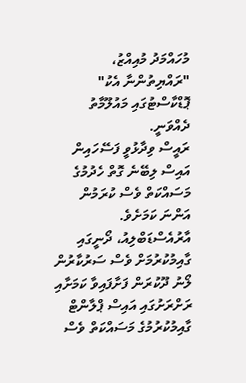މުހައްމަދު މުއިއްޒު، "ރައްޔިތުންނާ އެކު" ޕޮޑްކާސްޓުގައި މައުލޫމާތު ދެއްވަނީ.
ރައީސް ވިދާޅުވީ ފަސޭހައިން އައިސް ލިބޭނެ ގޮތް ހެދުމުގެ މަސައްކަތް ވެސް ކުރަމުން އަންނަ ކަމަށެވެ. އާރުއެސްޑަބްލިއު، ދޯނީގައި ގާއިމުކުރުމަށް ވެސް ސަރުކާރުން ލޯނު ދޫކުރަން ފަށާފައިވާ ކަމަށާއި ރަށްރަށުގައި އައިސް ޕްލާންޓް ގާއިމުކުރުމުގެ މަސައްކަތް ވެސް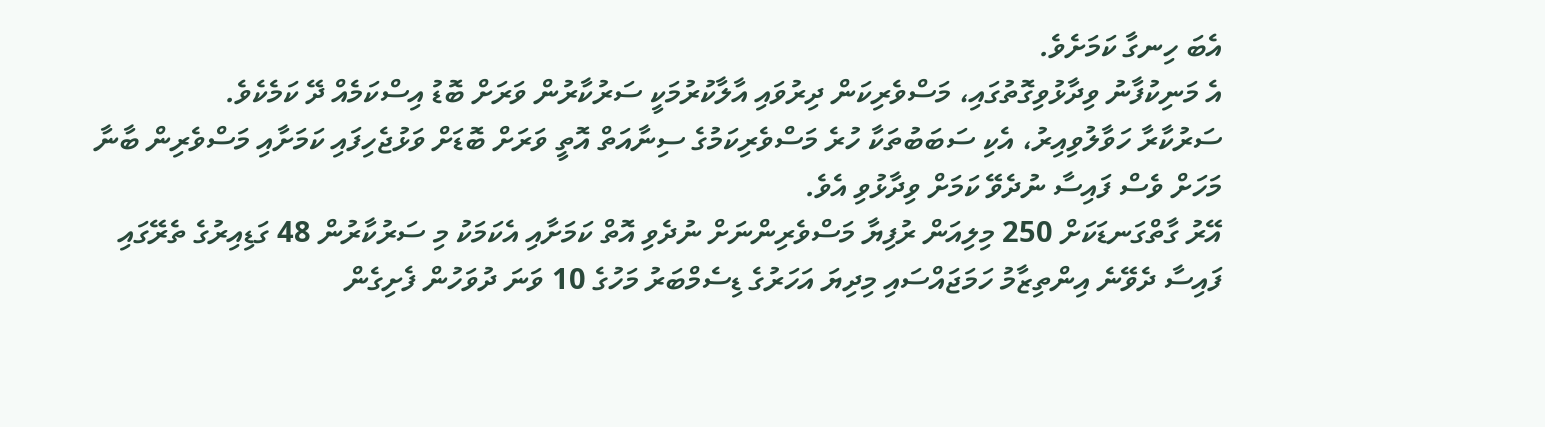އެބަ ހިނގާ ކަމަށެވެ.
އެ މަނިކުފާނު ވިދާޅުވިގޮތުގައި، މަސްވެރިކަން ދިރުވައި އާލާކުރުމަކީ ސަރުކާރުން ވަރަށް ބޮޑު އިސްކަމެއް ދޭ ކަމެކެވެ.
ސަރުކާރާ ހަވާލުވިއިރު، އެކި ސަބަބުތަކާ ހުރެ މަސްވެރިކަމުގެ ސިނާއަތް އޮތީ ވަރަށް ބޮޑަށް ވަޅުޖެހިފައި ކަމަށާއި މަސްވެރިން ބާނާ މަހަށް ވެސް ފައިސާ ނުދެވޭ ކަމަށް ވިދާޅުވި އެވެ.
އޭރު ގާތްގަނޑަކަށް 250 މިލިއަން ރުފިޔާ މަސްވެރިންނަށް ނުދެވި އޮތް ކަމަށާއި އެކަމަކު މި ސަރުކާރުން 48 ގަޑިއިރުގެ ތެރޭގައި ފައިސާ ދެވޭނެ އިންތިޒާމު ހަމަޖައްސައި މިދިޔަ އަހަރުގެ ޑިސެމްބަރު މަހުގެ 10 ވަނަ ދުވަހުން ފެށިގެން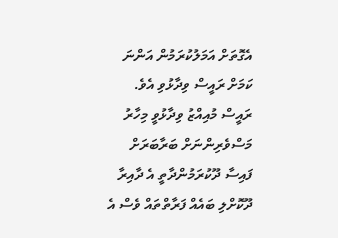އެގޮތަށް އަމަލުކުރަމުން އަންނަ ކަމަށް ރައީސް ވިދާޅުވި އެވެ.
ރައީސް މުއިއްޒު ވިދާޅުވީ މިހާރު މަސްވެރިންނަށް ބަރާބަރަށް ފައިސާ ދޫކުރަމުންދާތީ އެ ދާއިރާ ދޫކޮށްލި ބައެއް ފަރާތްތައް ވެސް އެ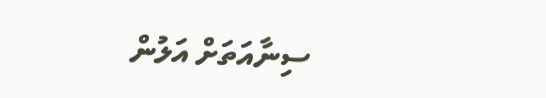ސިނާއަތަށް އަލުން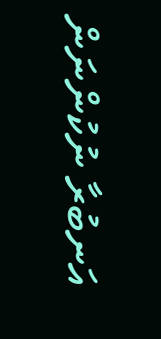އަނބުރާ ނުކުންނަން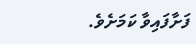ފަށާފައިވާ ކަމަށެވެ.